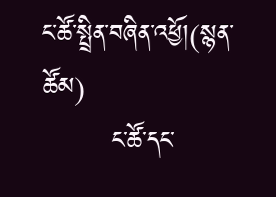ང་ཚོ་སྤྲིན་བཞིན་འཕྱོ།(སྙན་ཚོམ)
        ང་ཚོ་དང་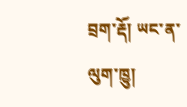བྲག་རྡོ། ཡང་ན་ལུག་ཁྱུ།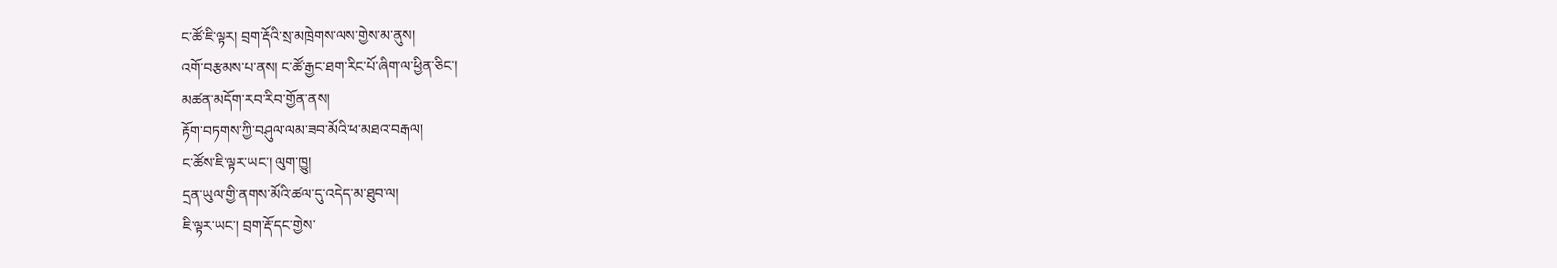ང་ཚོ་ཇི་ལྟར། བྲག་རྡོའི་སྲ་མཁྲེགས་ལས་གྱེས་མ་ནུས།
འགོ་བརྩམས་པ་ནས། ང་ཚོ་རྒྱང་ཐག་རིང་པོ་ཞིག་ལ་ཕྱིན་ཅིང་།
མཚན་མདོག་རབ་རིབ་གྱོན་ནས།
རྟོག་བཏགས་ཀྱི་བཤུལ་ལམ་ཟབ་མོའི་ཕ་མཐའ་བརྒལ།
ང་ཚོས་ཇི་ལྟར་ཡང་། ལུག་ཁྱུ།
དྲན་ཡུལ་གྱི་ནགས་མོའི་ཚལ་དུ་འདེད་མ་ཐུབ་ལ།
ཇི་ལྟར་ཡང་། བྲག་རྡོ་དང་གྱེས་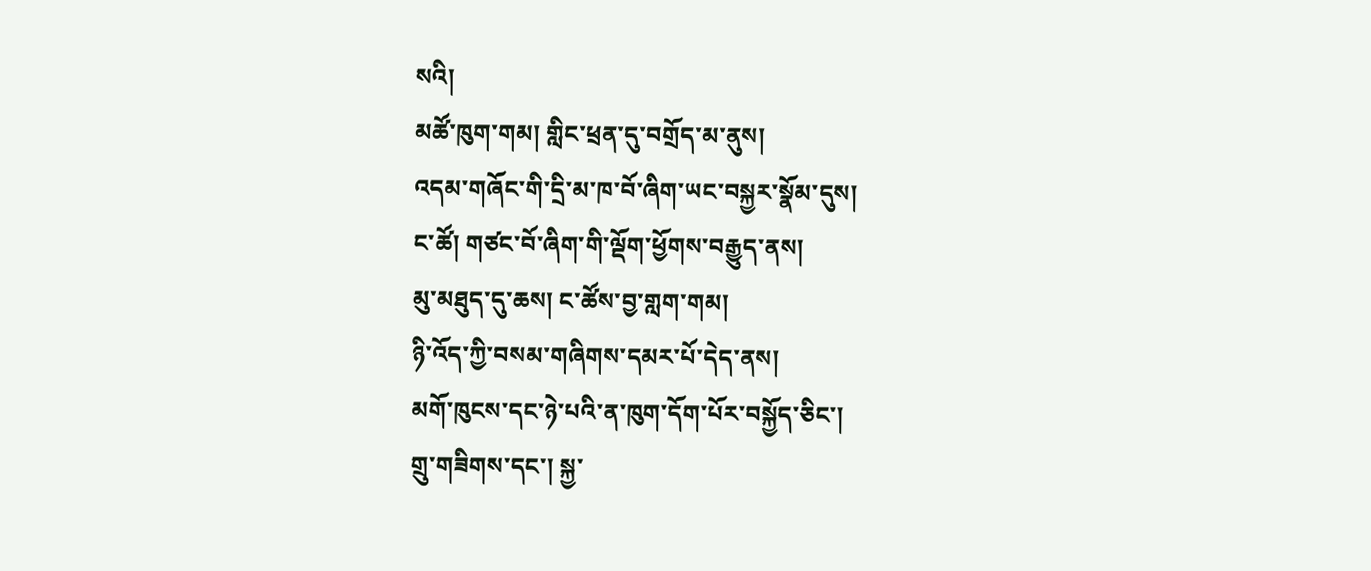སའི།
མཚོ་ཁུག་གམ། གླིང་ཕྲན་དུ་བགྲོད་མ་ནུས།
འདམ་གཞོང་གི་དྲི་མ་ཁ་བོ་ཞིག་ཡང་བསྐྱར་སྣོམ་དུས།
ང་ཚོ། གཙང་བོ་ཞིག་གི་ལྡོག་ཕྱོགས་བརྒྱུད་ནས།
མུ་མཐུད་དུ་ཆས། ང་ཚོས་བྱ་གླག་གམ།
ཉི་འོད་ཀྱི་བསམ་གཞིགས་དམར་པོ་དེད་ནས།
མགོ་ཁུངས་དང་ཉེ་པའི་ན་ཁུག་དོག་པོར་བསྐྱོད་ཅིང་།
གྲུ་གཟིགས་དང་། སྐྱ་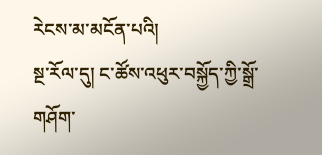རེངས་མ་མངོན་པའི།
སྔ་རོལ་དུ། ང་ཚོས་འཕུར་བསྐྱོད་ཀྱི་སྒྲོ་གཤོག་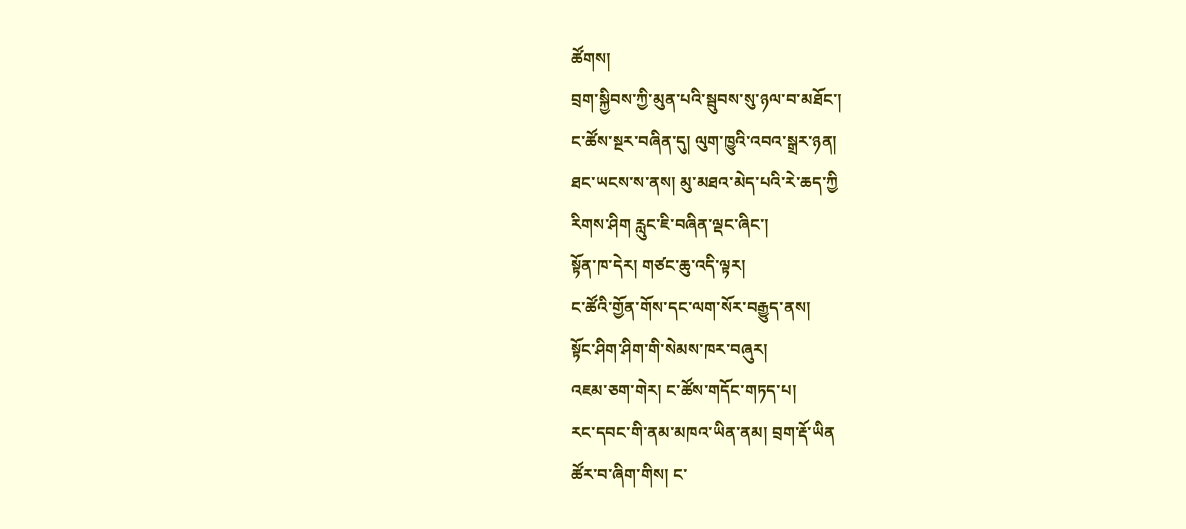ཚོགས།
བྲག་སྐྱིབས་ཀྱི་མུན་པའི་སྦུབས་སུ་ཉལ་བ་མཐོང་།
ང་ཚོས་སྔར་བཞིན་དུ། ལུག་ཁྱུའི་འབའ་སྒྲར་ཉན།
ཐང་ཡངས་ས་ནས། མུ་མཐའ་མེད་པའི་རེ་ཆད་ཀྱི
རིགས་ཤིག རླུང་ཇི་བཞིན་ལྡང་ཞིང་།
སྟོན་ཁ་དེར། གཙང་ཆུ་འདི་ལྟར།
ང་ཚོའི་གྱོན་གོས་དང་ལག་སོར་བརྒྱུད་ནས།
སྟོང་ཤིག་ཤིག་གི་སེམས་ཁར་བཞུར།
འཇམ་ཅག་གེར། ང་ཚོས་གདོང་གཏད་པ།
རང་དབང་གི་ནམ་མཁའ་ཡིན་ནམ། བྲག་རྡོ་ཡིན
ཚོར་བ་ཞིག་གིས། ང་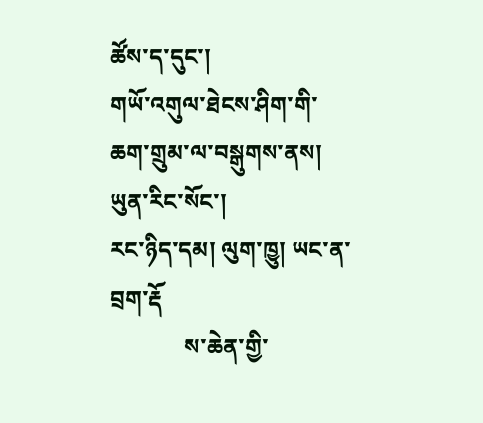ཚོས་ད་དུང་།
གཡོ་འགུལ་ཐེངས་ཤིག་གི་ཆག་གྲུམ་ལ་བསྒུགས་ནས། ཡུན་རིང་སོང་།
རང་ཉིད་དམ། ལུག་ཁྱུ། ཡང་ན་བྲག་རྡོ
             ས་ཆེན་གྱི་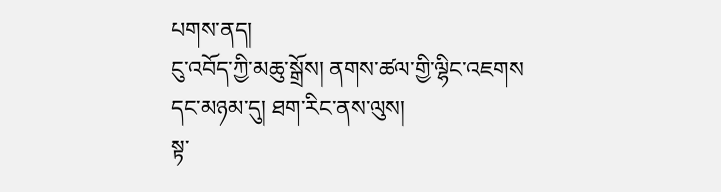པགས་ནད།
ངུ་འབོད་ཀྱི་མཆུ་སྒྲོས། ནགས་ཚལ་གྱི་ལྷིང་འཇགས
དང་མཉམ་དུ། ཐག་རིང་ནས་ལུས།
སྟ་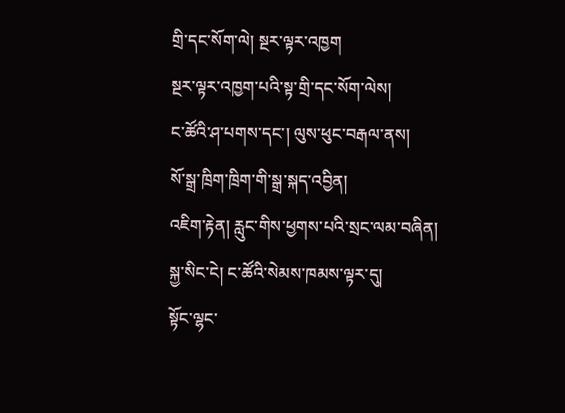གྲི་དང་སོག་ལེ། སྔར་ལྟར་འཁྱག
སྔར་ལྟར་འཁྱག་པའི་སྟ་གྲི་དང་སོག་ལེས།
ང་ཚོའི་ཤ་པགས་དང་། ལུས་ཕུང་བརྒལ་ནས།
སོ་སྒྲ་ཁྲིག་ཁྲིག་གི་སྒྲ་སྐད་འབྱིན།
འཇིག་རྟེན། རླུང་གིས་ཕྱགས་པའི་སྲང་ལམ་བཞིན།
སྐྱ་སིང་ངེ། ང་ཚོའི་སེམས་ཁམས་ལྟར་དུ།
སྟོང་ལྷང་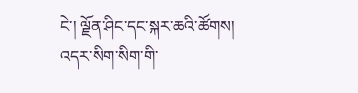ངེ་། ལྗོན་ཤིང་དང་སྐར་ཆའི་ཚོགས།
འདར་སིག་སིག་གི་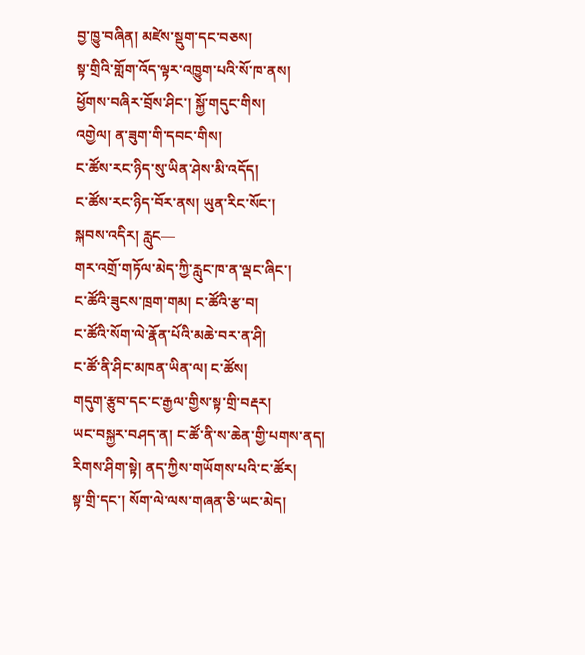བྱ་ཁྱུ་བཞིན། མཛེས་སྡུག་དང་བཅས།
སྟ་གྲིའི་གློག་འོད་ལྟར་འཁྱུག་པའི་སོ་ཁ་ནས།
ཕྱོགས་བཞིར་བྲོས་ཤིང་། སྐྱོ་གདུང་གིས།
འགྱེལ། ན་ཟུག་གི་དབང་གིས།
ང་ཚོས་རང་ཉིད་སུ་ཡིན་ཤེས་མི་འདོད།
ང་ཚོས་རང་ཉིད་བོར་ནས། ཡུན་རིང་སོང་།
སྐབས་འདིར། རླུང—
གར་འགྲོ་གཏོལ་མེད་ཀྱི་རླུང་ཁ་ན་ལྡང་ཞིང་།
ང་ཚོའི་ཟུངས་ཁྲག་གམ། ང་ཚོའི་རྩ་བ།
ང་ཚོའི་སོག་ལེ་རྣོན་པོའི་མཆེ་བར་ན་ཤི།
ང་ཚོ་ནི་ཤིང་མཁན་ཡིན་ལ། ང་ཚོས།
གདུག་རྩུབ་དང་ང་རྒྱལ་གྱིས་སྟ་གྲི་བརྡར།
ཡང་བསྐྱར་བཤད་ན། ང་ཚོ་ནི་ས་ཆེན་གྱི་པགས་ནད།
རིགས་ཤིག་སྟེ། ནད་ཀྱིས་གཡོགས་པའི་ང་ཚོར།
སྟ་གྲི་དང་། སོག་ལེ་ལས་གཞན་ཅི་ཡང་མེད།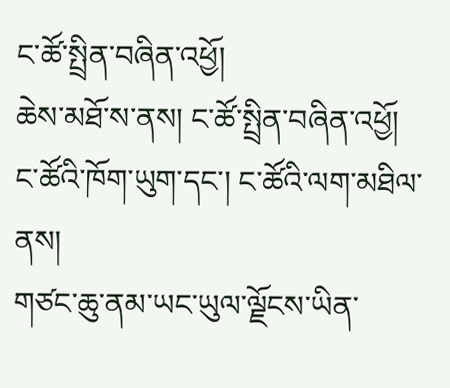ང་ཚོ་སྤྲིན་བཞིན་འཕྱོ།
ཆེས་མཐོ་ས་ནས། ང་ཚོ་སྤྲིན་བཞིན་འཕྱོ།
ང་ཚོའི་ཁོག་ཡུག་དང་། ང་ཚོའི་ལག་མཐིལ་ནས།
གཙང་ཆུ་ནམ་ཡང་ཡུལ་ལྗོངས་ཡིན་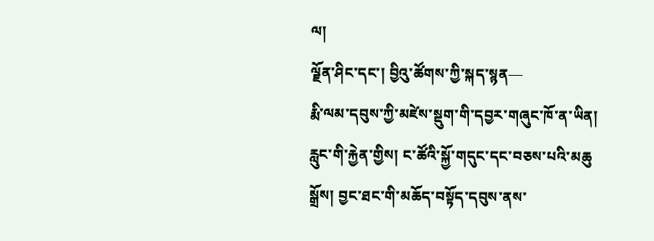ལ།
ལྗོན་ཤིང་དང་། བྱིའུ་ཚོགས་ཀྱི་སྐད་སྙན—
རྨི་ལམ་དབུས་ཀྱི་མཛེས་སྡུག་གི་དབྱར་གཞུང་ཁོ་ན་ཡིན།
རླུང་གི་རྐྱེན་གྱིས། ང་ཚོའི་སྐྱོ་གདུང་དང་བཅས་པའི་མཆུ
སྒྲོས། བྱང་ཐང་གི་མཆོད་བསྟོད་དབུས་ནས་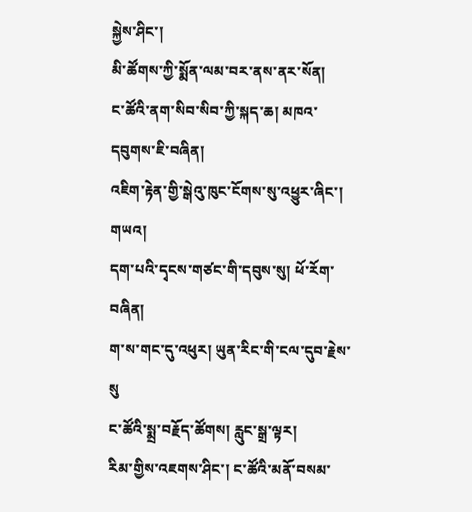སྐྱེས་ཤིང་།
མི་ཚོགས་ཀྱི་སྨོན་ལམ་བར་ནས་ནར་སོན།
ང་ཚོའི་ནག་སིབ་སིབ་ཀྱི་སྐད་ཆ། མཁའ་དབུགས་ཇི་བཞིན།
འཇིག་རྟེན་གྱི་སྒེའུ་ཁུང་ངོགས་སུ་འཕྱུར་ཞིང་། གཡའ།
དག་པའི་དྭངས་གཙང་གི་དབུས་སུ། ཕོ་རོག་བཞིན།
ག་ས་གང་དུ་འཕུར། ཡུན་རིང་གི་ངལ་དུབ་རྗེས་སུ
ང་ཚོའི་སྨྲ་བརྗོད་ཚོགས། རླུང་སྒྲ་ལྟར།
རིམ་གྱིས་འཇགས་ཤིང་། ང་ཚོའི་མནོ་བསམ་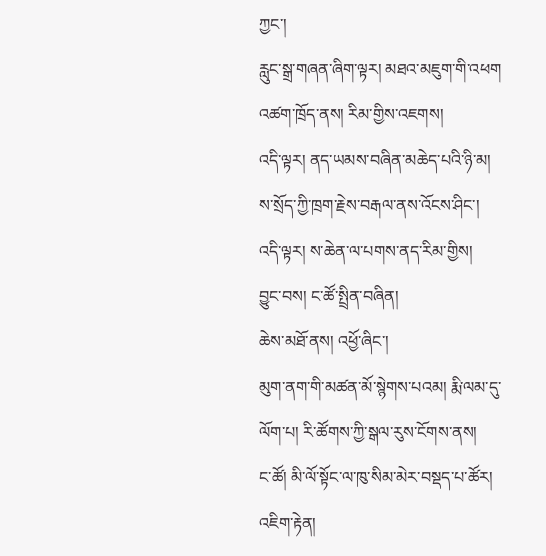ཀྱང་།
རླུང་སྒྲ་གཞན་ཞིག་ལྟར། མཐའ་མཇུག་གི་འཕག
འཚག་ཁྲོད་ནས། རིམ་གྱིས་འཇགས།
འདི་ལྟར། ནད་ཡམས་བཞིན་མཆེད་པའི་ཉི་མ།
ས་སྲོད་ཀྱི་ཁྲག་རྗེས་བརྒལ་ནས་འོངས་ཤིང་།
འདི་ལྟར། ས་ཆེན་ལ་པགས་ནད་རིམ་གྱིས།
བྱུང་བས། ང་ཚོ་སྤྲིན་བཞིན།
ཆེས་མཐོ་ནས། འཕྱོ་ཞིང་།
མུག་ནག་གི་མཚན་མོ་སྙེགས་པའམ། རྨི་ལམ་དུ་
ལོག་པ། རི་ཚོགས་ཀྱི་སྒལ་རུས་ངོགས་ནས།
ང་ཚོ། མི་ལོ་སྟོང་ལ་ཁུ་སིམ་མེར་བསྡད་པ་ཚོར།
འཇིག་རྟེན།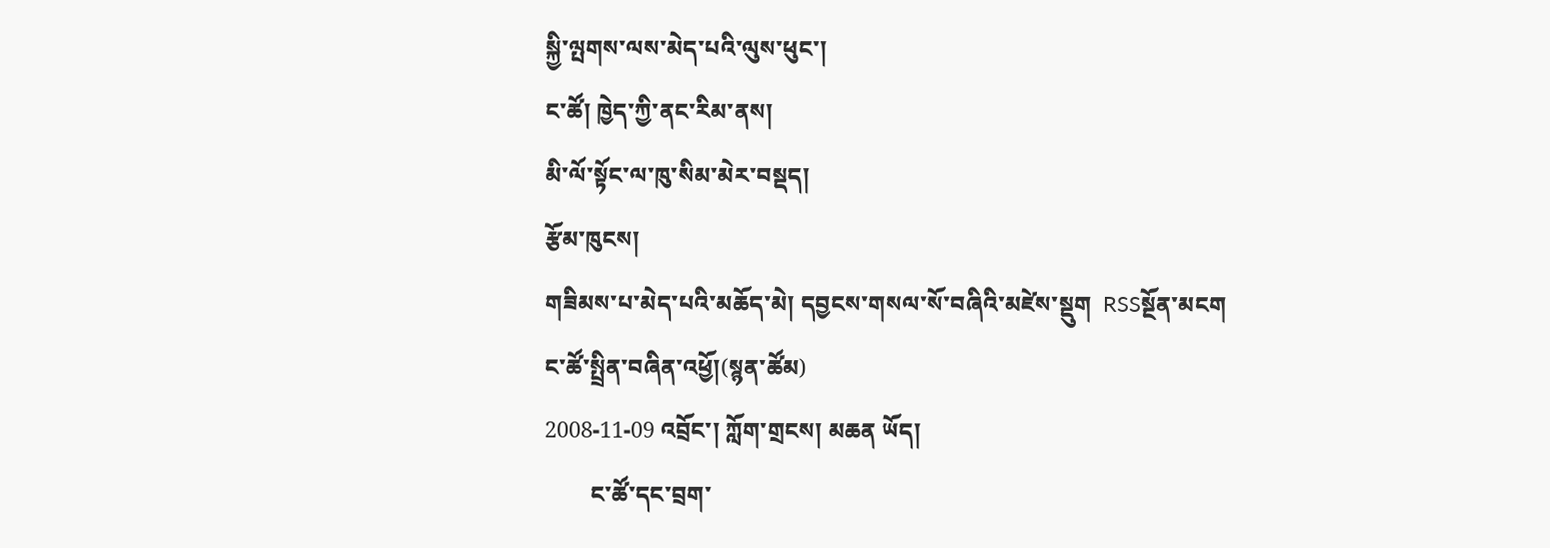སྐྱི་ལྤགས་ལས་མེད་པའི་ལུས་ཕུང་།
ང་ཚོ། ཁྱེད་ཀྱི་ནང་རིམ་ནས།
མི་ལོ་སྟོང་ལ་ཁུ་སིམ་མེར་བསྡད།
རྩོམ་ཁུངས།
གཟིམས་པ་མེད་པའི་མཆོད་མེ། དབྱངས་གསལ་སོ་བཞིའི་མཛེས་སྡུག  RSSསྔོན་མངག
ང་ཚོ་སྤྲིན་བཞིན་འཕྱོ།(སྙན་ཚོམ)
2008-11-09 འབྲོང་། ཀློག་གྲངས། མཆན ཡོད།
        ང་ཚོ་དང་བྲག་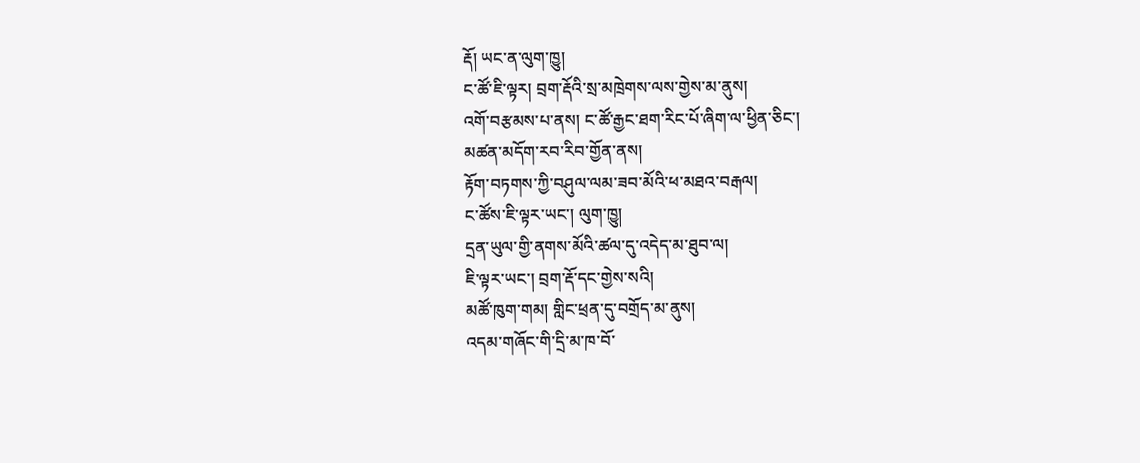རྡོ། ཡང་ན་ལུག་ཁྱུ།
ང་ཚོ་ཇི་ལྟར། བྲག་རྡོའི་སྲ་མཁྲེགས་ལས་གྱེས་མ་ནུས།
འགོ་བརྩམས་པ་ནས། ང་ཚོ་རྒྱང་ཐག་རིང་པོ་ཞིག་ལ་ཕྱིན་ཅིང་།
མཚན་མདོག་རབ་རིབ་གྱོན་ནས།
རྟོག་བཏགས་ཀྱི་བཤུལ་ལམ་ཟབ་མོའི་ཕ་མཐའ་བརྒལ།
ང་ཚོས་ཇི་ལྟར་ཡང་། ལུག་ཁྱུ།
དྲན་ཡུལ་གྱི་ནགས་མོའི་ཚལ་དུ་འདེད་མ་ཐུབ་ལ།
ཇི་ལྟར་ཡང་། བྲག་རྡོ་དང་གྱེས་སའི།
མཚོ་ཁུག་གམ། གླིང་ཕྲན་དུ་བགྲོད་མ་ནུས།
འདམ་གཞོང་གི་དྲི་མ་ཁ་བོ་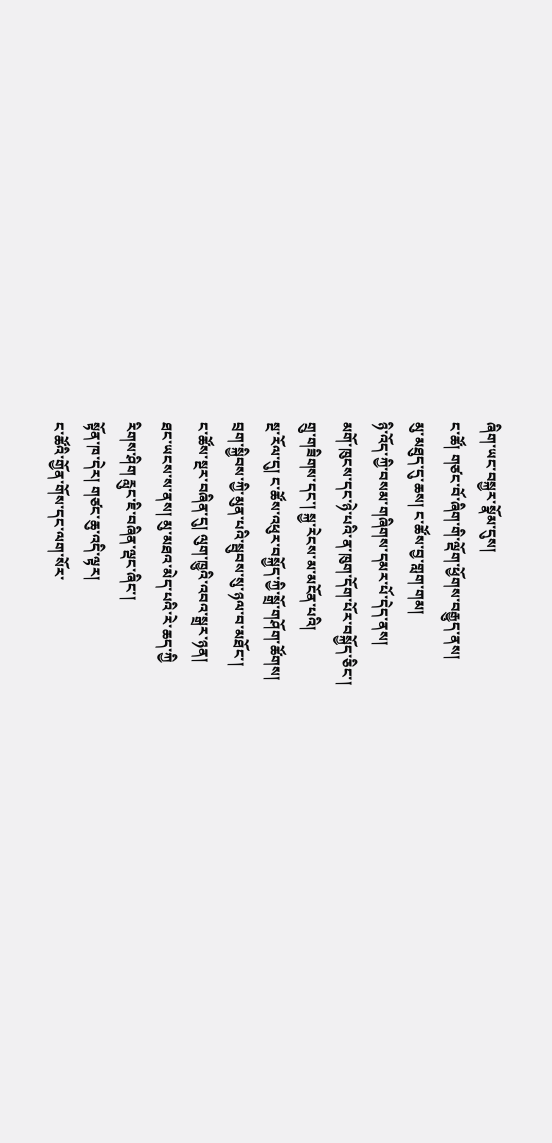ཞིག་ཡང་བསྐྱར་སྣོམ་དུས།
ང་ཚོ། གཙང་བོ་ཞིག་གི་ལྡོག་ཕྱོགས་བརྒྱུད་ནས།
མུ་མཐུད་དུ་ཆས། ང་ཚོས་བྱ་གླག་གམ།
ཉི་འོད་ཀྱི་བསམ་གཞིགས་དམར་པོ་དེད་ནས།
མགོ་ཁུངས་དང་ཉེ་པའི་ན་ཁུག་དོག་པོར་བསྐྱོད་ཅིང་།
གྲུ་གཟིགས་དང་། སྐྱ་རེངས་མ་མངོན་པའི།
སྔ་རོལ་དུ། ང་ཚོས་འཕུར་བསྐྱོད་ཀྱི་སྒྲོ་གཤོག་ཚོགས།
བྲག་སྐྱིབས་ཀྱི་མུན་པའི་སྦུབས་སུ་ཉལ་བ་མཐོང་།
ང་ཚོས་སྔར་བཞིན་དུ། ལུག་ཁྱུའི་འབའ་སྒྲར་ཉན།
ཐང་ཡངས་ས་ནས། མུ་མཐའ་མེད་པའི་རེ་ཆད་ཀྱི
རིགས་ཤིག རླུང་ཇི་བཞིན་ལྡང་ཞིང་།
སྟོན་ཁ་དེར། གཙང་ཆུ་འདི་ལྟར།
ང་ཚོའི་གྱོན་གོས་དང་ལག་སོར་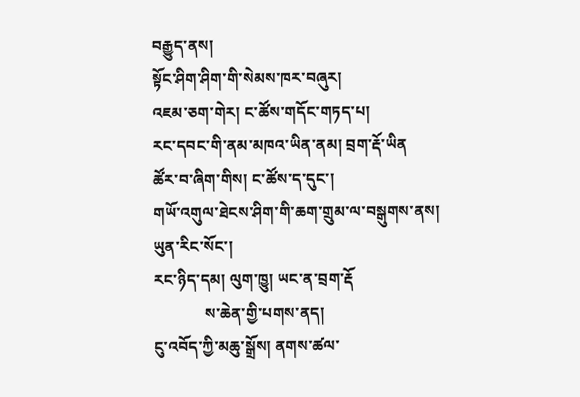བརྒྱུད་ནས།
སྟོང་ཤིག་ཤིག་གི་སེམས་ཁར་བཞུར།
འཇམ་ཅག་གེར། ང་ཚོས་གདོང་གཏད་པ།
རང་དབང་གི་ནམ་མཁའ་ཡིན་ནམ། བྲག་རྡོ་ཡིན
ཚོར་བ་ཞིག་གིས། ང་ཚོས་ད་དུང་།
གཡོ་འགུལ་ཐེངས་ཤིག་གི་ཆག་གྲུམ་ལ་བསྒུགས་ནས། ཡུན་རིང་སོང་།
རང་ཉིད་དམ། ལུག་ཁྱུ། ཡང་ན་བྲག་རྡོ
             ས་ཆེན་གྱི་པགས་ནད།
ངུ་འབོད་ཀྱི་མཆུ་སྒྲོས། ནགས་ཚལ་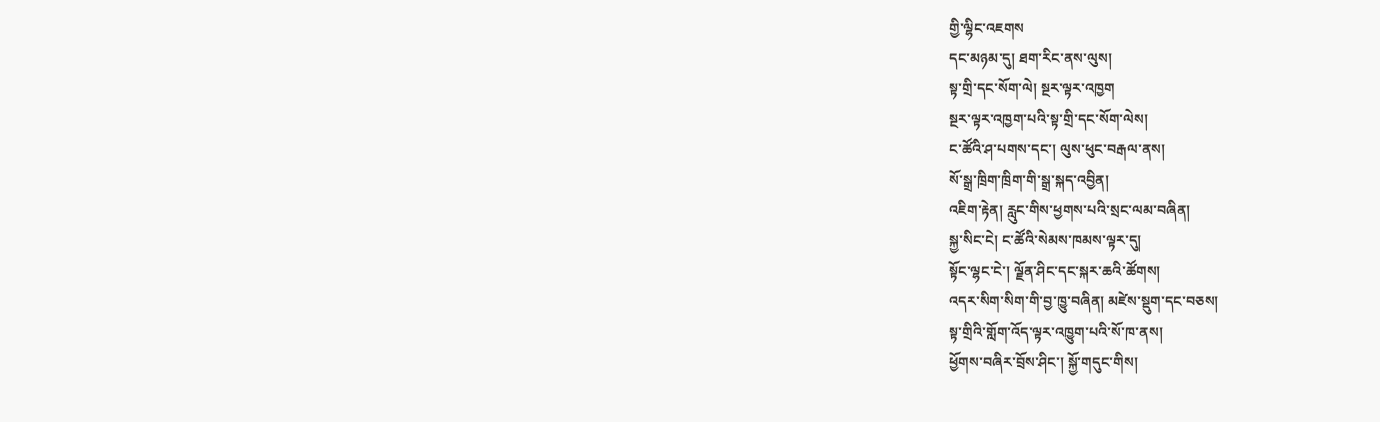གྱི་ལྷིང་འཇགས
དང་མཉམ་དུ། ཐག་རིང་ནས་ལུས།
སྟ་གྲི་དང་སོག་ལེ། སྔར་ལྟར་འཁྱག
སྔར་ལྟར་འཁྱག་པའི་སྟ་གྲི་དང་སོག་ལེས།
ང་ཚོའི་ཤ་པགས་དང་། ལུས་ཕུང་བརྒལ་ནས།
སོ་སྒྲ་ཁྲིག་ཁྲིག་གི་སྒྲ་སྐད་འབྱིན།
འཇིག་རྟེན། རླུང་གིས་ཕྱགས་པའི་སྲང་ལམ་བཞིན།
སྐྱ་སིང་ངེ། ང་ཚོའི་སེམས་ཁམས་ལྟར་དུ།
སྟོང་ལྷང་ངེ་། ལྗོན་ཤིང་དང་སྐར་ཆའི་ཚོགས།
འདར་སིག་སིག་གི་བྱ་ཁྱུ་བཞིན། མཛེས་སྡུག་དང་བཅས།
སྟ་གྲིའི་གློག་འོད་ལྟར་འཁྱུག་པའི་སོ་ཁ་ནས།
ཕྱོགས་བཞིར་བྲོས་ཤིང་། སྐྱོ་གདུང་གིས།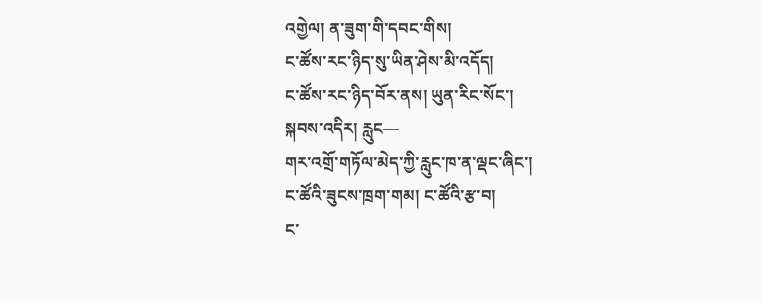འགྱེལ། ན་ཟུག་གི་དབང་གིས།
ང་ཚོས་རང་ཉིད་སུ་ཡིན་ཤེས་མི་འདོད།
ང་ཚོས་རང་ཉིད་བོར་ནས། ཡུན་རིང་སོང་།
སྐབས་འདིར། རླུང—
གར་འགྲོ་གཏོལ་མེད་ཀྱི་རླུང་ཁ་ན་ལྡང་ཞིང་།
ང་ཚོའི་ཟུངས་ཁྲག་གམ། ང་ཚོའི་རྩ་བ།
ང་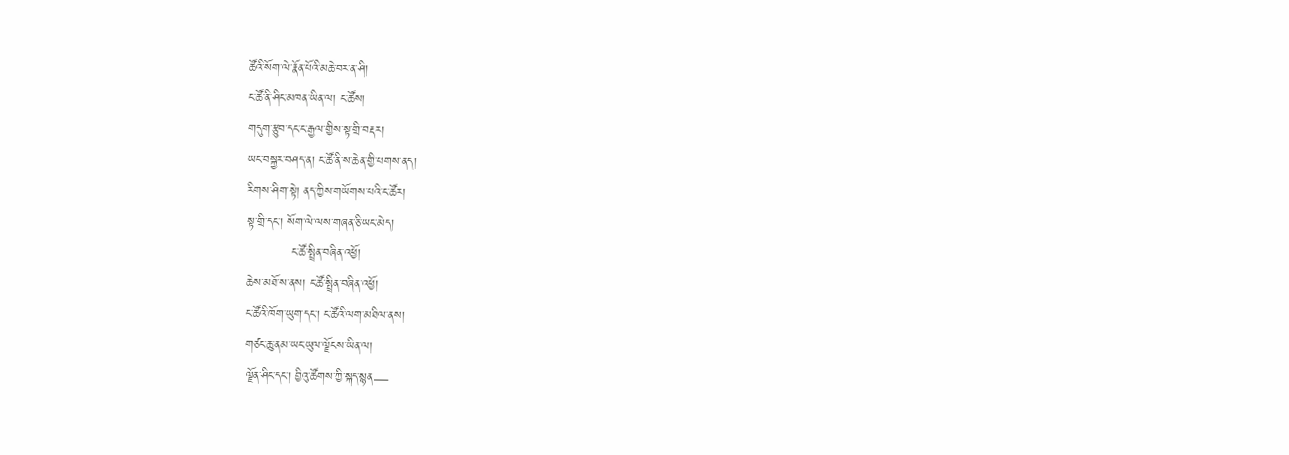ཚོའི་སོག་ལེ་རྣོན་པོའི་མཆེ་བར་ན་ཤི།
ང་ཚོ་ནི་ཤིང་མཁན་ཡིན་ལ། ང་ཚོས།
གདུག་རྩུབ་དང་ང་རྒྱལ་གྱིས་སྟ་གྲི་བརྡར།
ཡང་བསྐྱར་བཤད་ན། ང་ཚོ་ནི་ས་ཆེན་གྱི་པགས་ནད།
རིགས་ཤིག་སྟེ། ནད་ཀྱིས་གཡོགས་པའི་ང་ཚོར།
སྟ་གྲི་དང་། སོག་ལེ་ལས་གཞན་ཅི་ཡང་མེད།
           ང་ཚོ་སྤྲིན་བཞིན་འཕྱོ།
ཆེས་མཐོ་ས་ནས། ང་ཚོ་སྤྲིན་བཞིན་འཕྱོ།
ང་ཚོའི་ཁོག་ཡུག་དང་། ང་ཚོའི་ལག་མཐིལ་ནས།
གཙང་ཆུ་ནམ་ཡང་ཡུལ་ལྗོངས་ཡིན་ལ།
ལྗོན་ཤིང་དང་། བྱིའུ་ཚོགས་ཀྱི་སྐད་སྙན—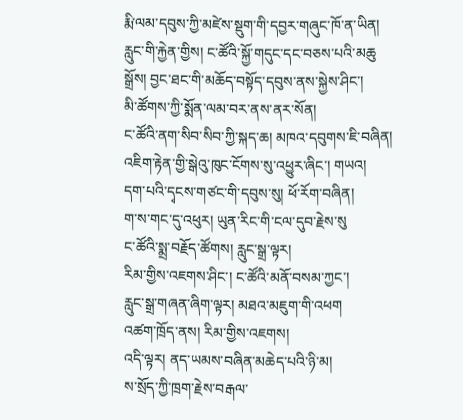རྨི་ལམ་དབུས་ཀྱི་མཛེས་སྡུག་གི་དབྱར་གཞུང་ཁོ་ན་ཡིན།
རླུང་གི་རྐྱེན་གྱིས། ང་ཚོའི་སྐྱོ་གདུང་དང་བཅས་པའི་མཆུ
སྒྲོས། བྱང་ཐང་གི་མཆོད་བསྟོད་དབུས་ནས་སྐྱེས་ཤིང་།
མི་ཚོགས་ཀྱི་སྨོན་ལམ་བར་ནས་ནར་སོན།
ང་ཚོའི་ནག་སིབ་སིབ་ཀྱི་སྐད་ཆ། མཁའ་དབུགས་ཇི་བཞིན།
འཇིག་རྟེན་གྱི་སྒེའུ་ཁུང་ངོགས་སུ་འཕྱུར་ཞིང་། གཡའ།
དག་པའི་དྭངས་གཙང་གི་དབུས་སུ། ཕོ་རོག་བཞིན།
ག་ས་གང་དུ་འཕུར། ཡུན་རིང་གི་ངལ་དུབ་རྗེས་སུ
ང་ཚོའི་སྨྲ་བརྗོད་ཚོགས། རླུང་སྒྲ་ལྟར།
རིམ་གྱིས་འཇགས་ཤིང་། ང་ཚོའི་མནོ་བསམ་ཀྱང་།
རླུང་སྒྲ་གཞན་ཞིག་ལྟར། མཐའ་མཇུག་གི་འཕག
འཚག་ཁྲོད་ནས། རིམ་གྱིས་འཇགས།
འདི་ལྟར། ནད་ཡམས་བཞིན་མཆེད་པའི་ཉི་མ།
ས་སྲོད་ཀྱི་ཁྲག་རྗེས་བརྒལ་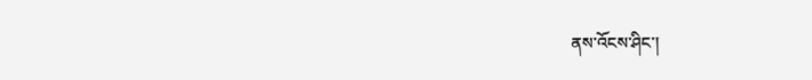ནས་འོངས་ཤིང་།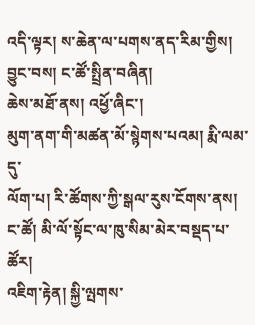འདི་ལྟར། ས་ཆེན་ལ་པགས་ནད་རིམ་གྱིས།
བྱུང་བས། ང་ཚོ་སྤྲིན་བཞིན།
ཆེས་མཐོ་ནས། འཕྱོ་ཞིང་།
མུག་ནག་གི་མཚན་མོ་སྙེགས་པའམ། རྨི་ལམ་དུ་
ལོག་པ། རི་ཚོགས་ཀྱི་སྒལ་རུས་ངོགས་ནས།
ང་ཚོ། མི་ལོ་སྟོང་ལ་ཁུ་སིམ་མེར་བསྡད་པ་ཚོར།
འཇིག་རྟེན། སྐྱི་ལྤགས་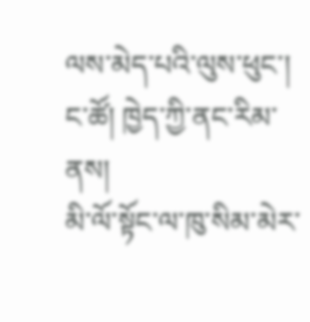ལས་མེད་པའི་ལུས་ཕུང་།
ང་ཚོ། ཁྱེད་ཀྱི་ནང་རིམ་ནས།
མི་ལོ་སྟོང་ལ་ཁུ་སིམ་མེར་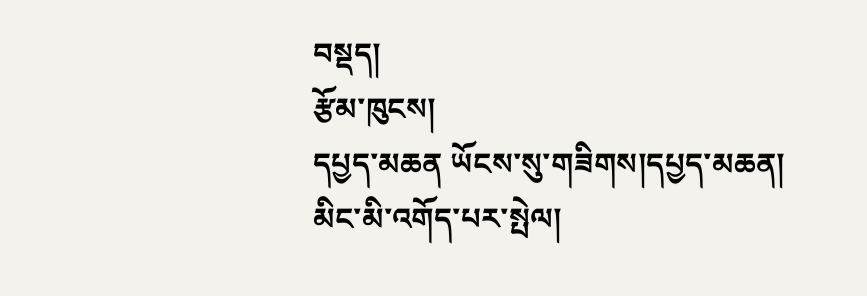བསྡད།
རྩོམ་ཁུངས།
དཔྱད་མཆན ཡོངས་སུ་གཟིགས།དཔྱད་མཆན།
མིང་མི་འགོད་པར་སྤེལ།